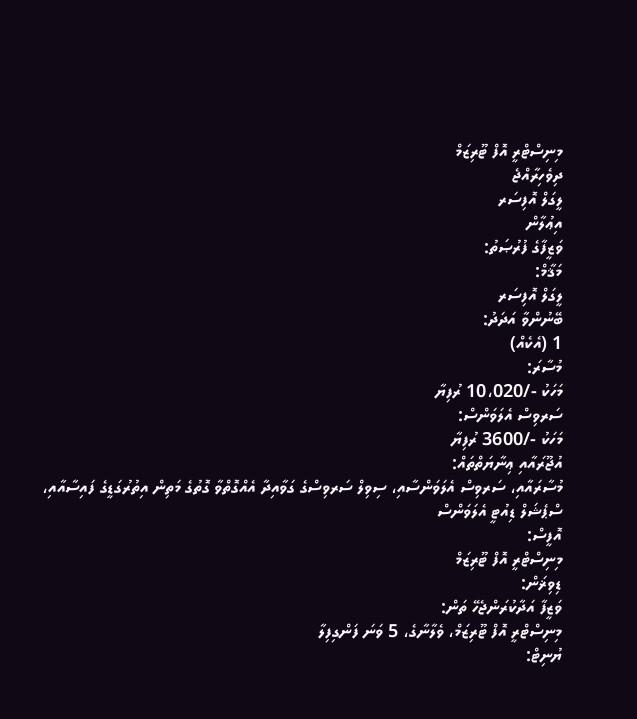މިނިސްޓްރީ އޮފް ޓޫރިޒަމް
ދިވެހިރާއްޖެ
ލީގަލް އޮފިސަރ
އިޢުލާން
ވަޒީފާގެ ފުރުޞަތު:
މަޤާމް:
ލީގަލް އޮފިސަރ
ބޭނުންވާ އަދަދު:
1 (އެކެއް)
މުސާރަ:
މަހަކު -/10،020 ރުފިޔާ
ސަރވިސް އެލަވަންސް:
މަހަކު -/3600 ރުފިޔާ
އުޖޫރައާއި ޢިނާޔަތްތައް:
މުސާރައާއި، ސަރވިސް އެލަވަންސާއި، ސިވިލް ސަރވިސްގެ ގަވާއިދާ އެއްގޮތްވާ ގޮތުގެ މަތިން އިތުރުގަޑީގެ ފައިސާއާއި، ސްޕެޝަލް ޑިއުޓީ އެލަވަންސް
އޮފީސް:
މިނިސްޓްރީ އޮފް ޓޫރިޒަމް
ޑިވިޜަން:
ވަޒީފާ އަދާކުރަންޖެހޭ ތަން:
މިނިސްޓްރީ އޮފް ޓޫރިޒަމް، ވެލާނާގެ، 5 ވަނަ ފަންގިފިލާ
ޔުނިޓް: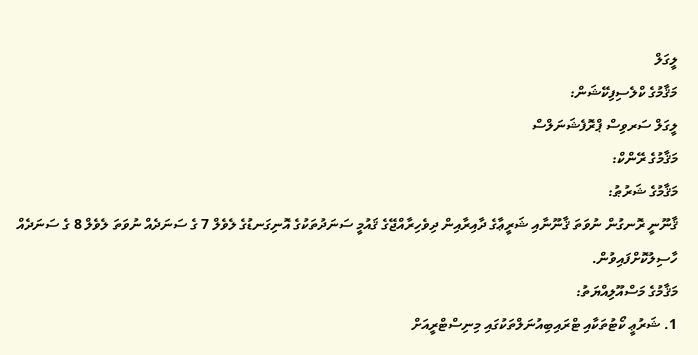ލީގަލް
މަޤާމުގެ ކްލެސިފިކޭޝަން:
ލީގަލް ސަރވިސް ޕްރޮފެޝަނަލްސް
މަޤާމުގެ ރޭންކް:
މަޤާމުގެ ޝަރުޠު:
ޤާނޫނީ ރޮނގުން ނުވަތަ ޤާނޫނާއި ޝަރީޢާގެ ދާއިރާއިން ދިވެހިރާއްޖޭގެ ޤައުމީ ސަނަދުތަކުގެ އޮނިގަނޑުގެ ލެވެލް 7 ގެ ސަނަދެއް ނުވަތަ ލެވެލް 8 ގެ ސަނަދެއް ހާސިލުކޮށްފައިވުން.
މަޤާމުގެ މަސްއޫލިއްޔަތު:
1. ޝަރުޢީ ކޯޓުތަކާއި ޓްރައިބިއުނަލްތަކުގައި މިނިސްޓްރީއަށް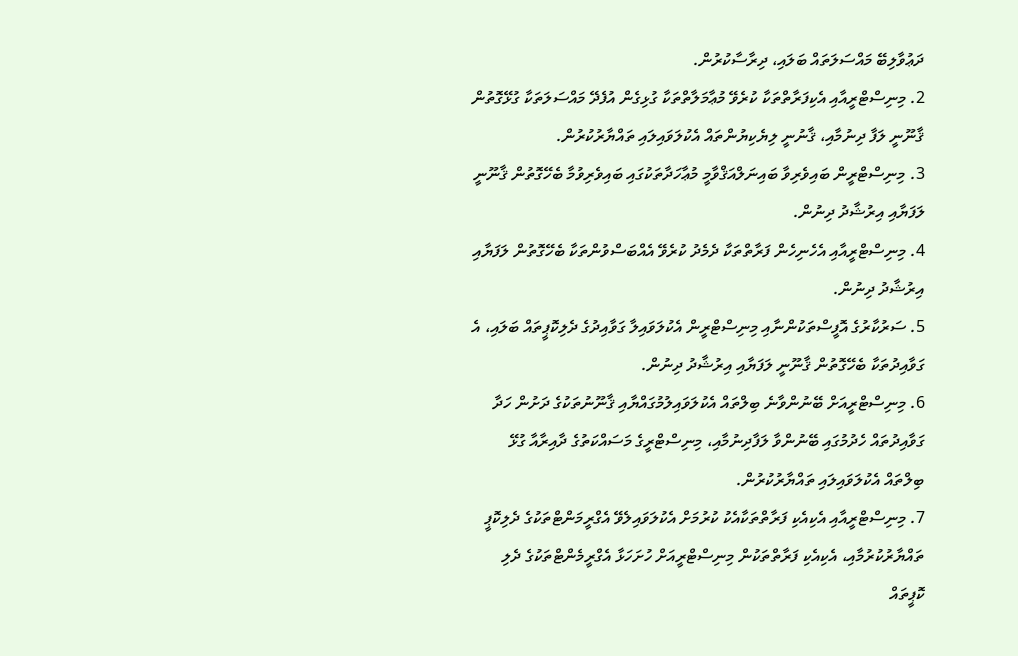ދަޢުވާލިބޭ މައްސަލަތައް ބަލައި، ދިރާސާކުރުން.
2. މިނިސްޓްރީއާއި އެކިފަރާތްތަކާ ކުރެވޭ މުޢާމަލާތްތަކާ ގުޅިގެން އުފެދޭ މައްސަލަތަކާ ގުޅޭގޮތުން ޤާނޫނީ ލަފާ ދިނުމާއި، ޤާނުނީ ލިޔެކިޔުންތައް އެކުލަވައިލައި ތައްޔާރުކުރުން.
3. މިނިސްޓްރީން ބައިވެރިވާ ބައިނަލްއަޤްވާމީ މުޢާހަދާތަކުގައި ބައިވެރިވުމާ ބެހޭގޮތުން ޤާނޫނީ ލަފަޔާއި އިރުޝާދު ދިނުން.
4. މިނިސްޓްރީއާއި އެހެނިހެން ފަރާތްތަކާ ދެމެދު ކުރެވޭ އެއްބަސްވުންތަކާ ބެހޭގޮތުން ލަފަޔާއި އިރުޝާދު ދިނުން.
5. ސަރުކާރުގެ އޮފީސްތަކުންނާއި މިނިސްޓްރީން އެކުލަވައިލާ ގަވާއިދުގެ ދެލިކޮޕީތައް ބަލައި، އެ ގަވާއިދުތަކާ ބެހޭގޮތުން ޤާނޫނީ ލަފަޔާއި އިރުޝާދު ދިނުން.
6. މިނިސްޓްރީއަށް ބޭނުންވާނެ ބިލްތައް އެކުލަވައިލުމުގައްޔާއި ޤާނޫނުތަކުގެ ދަށުން ހަދާ ގަވާއިދުތައް ހެދުމުގައި ބޭނުންވާ ލަފާދިނުމާއި، މިނިސްޓްރީގެ މަސައްކަތުގެ ދާއިރާއާ ގުޅޭ ބިލްތައް އެކުލަވައިލައި ތައްޔާރުކުރުން.
7. މިނިސްޓްރީއާއި އެކިއެކި ފަރާތްތަކާއެކު ކުރުމަށް އެކުލަވައިލެވޭ އެގްރީމަންޓްތަކުގެ ދެލިކޮޕީ ތައްޔާރުކުރުމާއި، އެކިއެކި ފަރާތްތަކުން މިނިސްޓްރީއަށް ހުށަހަޅާ އެގްރީމެންޓްތަކުގެ ދެލި ކޮޕީތައް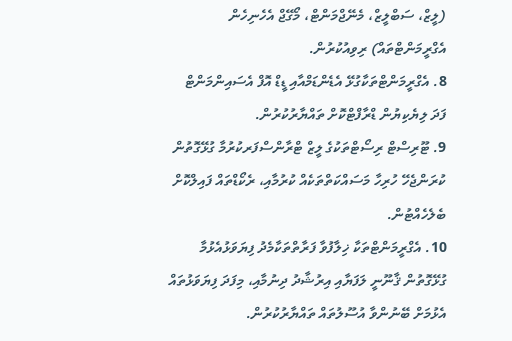(ލީޒް، ސަބްލީޒް، މެނޭޖްމަންޓް، މޯގޭޖް އެހެނިހެން އެގްރީމަންޓްތައް) ރިވިއުކުރުން.
8. އެގްރީމަންޓްތަކާގުޅޭ އެޑެންޑަމްއާއި ޑީޑް އޮފް އެސައިންމަންޓް ފަދަ ލިޔެކިޔުން ޑްރާފްޓްކޮށް ތައްޔާރުކުރުން.
9. ޓޫރިސްޓް ރިސޯޓްތަކުގެ ލީޒް ޓްރާންސްފަރކުރުމާ ގުޅޭގޮތުން ކުރަންޖެހޭ ހުރިހާ މަސައްކަތްތަކެއް ކުރުމާއި، ރެކޯޑްތައް ފައިލްކޮށް ބެލެހެއްޓުން.
10. އެގްރީމަންޓްތަކާ ޚިލާފުވާ ފަރާތްތަކާމެދު ފިޔަވަޅުއެޅުމާ ގުޅޭގޮތުން ޤާނޫނީ ލަފަޔާއި އިރުޝާދު ދިނުމާއި، މިފަދަ ފިޔަވަޅުތައް އެޅުމަށް ބޭނުންވާ އުސޫލުތައް ތައްޔާރުކުރުން.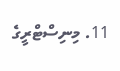11. މިނިސްޓްރީގެ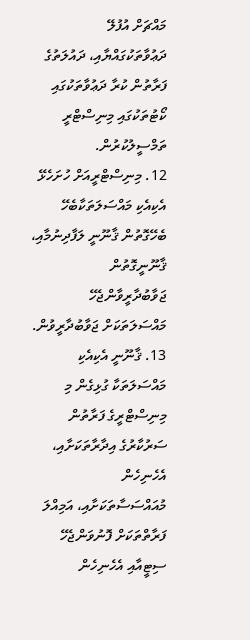މައްޗަށް އުފުލޭ ދަޢުވާތަކުގައްޔާއި، ދައުލަތުގެ ފަރާތުން ކުރާ ދަޢުވާތަކުގައި ކޯޓުތަކުގައި މިނިސްޓްރީ ތަމްސީލުކުރުން.
12. މިނިސްޓްރީއަށް ހުށަހެޅޭ އެކިއެކި މައްސަލަތަކާބެހޭ ބެހޭގޮތުން ޤާނޫނީ ލަފާދިނުމާއި، ޤާނޫނީގޮތުން ޖަވާބުދާރީވާންޖެހޭ މައްސަލަތަކަށް ޖަވާބުދާރީވުން.
13. ޤާނޫނީ އެކިއެކި މައްސަލަތަކާ ގުޅިގެން މި މިނިސްޓްރީގެ ފަރާތުން ސަރުކާރުގެ އިދާރާތަކަށާއި، އެހެނިހެން މުއައްސަސާތަކަށާއި، އަމިއްލަ ފަރާތްތަކަށް ފޮނުވަންޖެހޭ ސިޓީއާއި އެހެނިހެން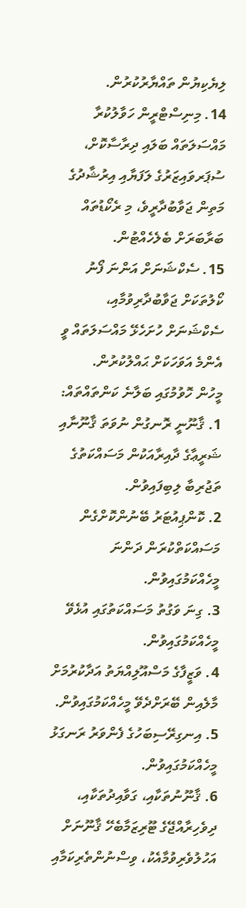ލިޔެކިޔުން ތައްޔާރުކުރުން.
14. މިނިސްޓްރީން ހަވާލުކުރާ މައްސަލަތައް ބަލައި ދިރާސާކޮށް، ސުޕަރވައިޒަރުގެ ލަފަޔާއި އިރުޝާދުގެ މަތިން ޖަވާބުދާރީވެ، މި ރެކޯޑުތައް ބަރާބަރަށް ބެލެހެއްޓުން.
15. ސެކްޝަނަށް އަންނަ ފޯނު ކޯލުތަކަށް ޖަވާބުދާރިވުމާއި، ސެކްޝަނަށް ހުށަހެޅޭ މައްސަލަތައް ވީ އެންމެ އަވަހަކަށް ޙައްލުކުރުން.
މީހުން ހޮވުމުގައި ބަލާނެ ކަންތައްތައް:
1. ޤާނޫނީ ރޮނގުން ނުވަތަ ޤާނޫނާއި ޝަރީޢާގެ ދާއިރާއަކުން މަސައްކަތުގެ ތަޖުރިބާ ލިބިފައިވުން.
2. ކޮންޕިއުޓަރު ބޭނުންކޮށްގެން މަސައްކަތްކުރަން ދަންނަ މީހެއްކަމުގައިވުން.
3. ގިނަ ވަގުތު މަސައްކަތުގައި އުޅެވޭ މީހެއްކަމުގައިވުން.
4. ވަޒީފާގެ މަސްއޫލިއްޔަތު އަދާކުރުމަށް މާލެއިން ބޭރަށްދެވޭ މީހެއްކަމުގައިވުން.
5. އިނގިރޭސިބަހުގެ ފެންވަރު ރަނގަޅު މީހެއްކަމުގައިވުން.
6. ޤާނޫނުތަކާއި، ގަވާއިދުތަކާއި، ދިވެހިރާއްޖޭގެ ޓޫރިޒަމާބެހޭ ޤާނޫނަށް އަހުލުވެރިވުމާއެކު، ވިސްނުންތެރިކަމާއި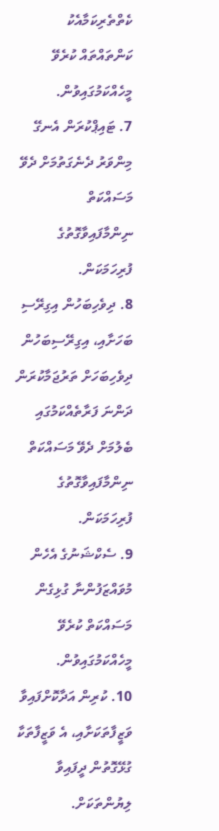ކެތްތެރިކަމާއެކު ކަންތައްތައް ކުރެވޭ މީހެއްކަމުގައިވުން.
7. ޓައިޕްކުރަން އެނގޭ މިންވަރު ދެނެގަތުމަށް ދެވޭ މަސައްކަތް ނިންމާފައިވާގޮތުގެ ފުރިހަމަކަން.
8. ދިވެހިބަހުން އިގިރޭސި ބަހަށާއި، އިގިރޭސިބަހުން ދިވެހިބަހަށް ތަރުޖަމާކުރަން ދަންނަ ފަރާތެއްކަމުގައި ބެލުމަށް ދެވޭ މަސައްކަތް ނިންމާފައިވާގޮތުގެ ފުރިހަމަކަން.
9. ސެކްޝަނުގެ އެހެން މުވައްޒަފުންނާ ގުޅިގެން މަސައްކަތް ކުރެވޭ މީހެއްކަމުގައިވުން.
10. ކުރިން އަދާކޮށްފައިވާ ވަޒީފާތަކަށާއި، އެ ވަޒީފާތަކާ ގުޅޭގޮތުން ދީފައިވާ ލިޔުންތަކަށް.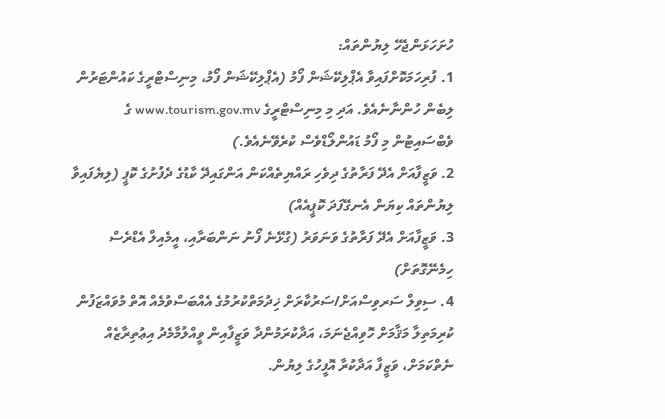ހުށަހަޅަންޖެހޭ ލިޔުންތައް:
1. ފުރިހަމަކޮށްފައިވާ އެޕްލިކޭޝަން ފޯމު (އެޕްލިކޭޝަން ފޯމު، މިނިސްޓްރީގެ ކައުންޓަރުން ލިބެން ހުންނާނެއެވެ. އަދި މި މިނިސްޓްރީގެ www.tourism.gov.mv ގެ ވެބްސައިޓުން މި ފޯމު ޑައުންލޯޑްވެސް ކުރެވޭނެއެވެ.)
2. ވަޒީފާއަށް އެދޭ ފަރާތުގެ ދިވެހި ރައްޔިތެއްކަން އަންގައިދޭ ކާޑުގެ ދެފުށުގެ ކޮޕީ (ލިޔެފައިވާ ލިޔުންތައް ކިޔަން އެނގޭފަދަ ކޮޕީއެއް)
3. ވަޒީފާއަށް އެދޭ ފަރާތުގެ ވަނަވަރު (ގުޅޭނެ ފޯނު ނަންބަރާއި، އީމެއިލް އެޑްރެސް ހިމެނޭގޮތަށް)
4. ސިވިލް ސަރވިސްއަށް/ސަރުކާރަށް ޚިދުމަތްކުރުމުގެ އެއްބަސްވުމެއް އޮތް މުވައްޒަފުން ކުރިމަތިލާ މަޤާމަށް ހޮވިއްޖެނަމަ، އަދާކުރަމުންދާ ވަޒީފާއިން ވީއްލުމާމެދު އިޢުތިރާޒެއް ނެތްކަމަށް، ވަޒީފާ އަދާކުރާ އޮފީހުގެ ލިޔުން.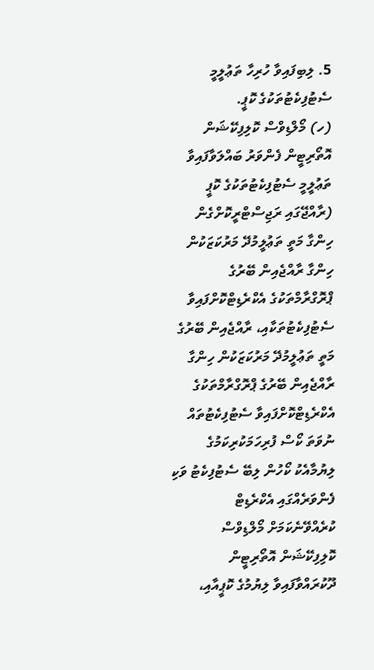5. ލިބިފައިވާ ހުރިހާ ތަޢުލީމީ ސެޓުފިކެޓުތަކުގެ ކޮޕީ.
(ހ) މޯލްޑިވްސް ކޮލިފިކޭޝަން އޮތޯރިޓީން ފެންވަރު ބައްލަވާފައިވާ ތަޢުލީމީ ސެޓުފިކެޓުތަކުގެ ކޮޕީ (ރާއްޖޭގައި ރަޖިސްޓްރީކޮށްގެން ހިންގާ މަތީ ތަޢުލީމުދޭ މަރުކަޒަކުން ހިންގާ ރާއްޖެއިން ބޭރުގެ ޕްރޮގްރާމްތަކުގެ އެކްރެޑިޓްކޮށްފައިވާ ސެޓުފިކެޓުތަކާއި، ރާއްޖެއިން ބޭރުގެ މަތީ ތަޢުލީމުދޭ މަރުކަޒަކުން ހިންގާ ރާއްޖެއިން ބޭރުގެ ޕްރޮގްރާމްތަކުގެ އެކްރެޑިޓްކޮށްފައިވާ ސެޓުފިކެޓުތައް ނުވަތަ ކޯސް ފުރިހަމަކުރިކަމުގެ ލިޔުމާއެކު ކޯހުން ލިބޭ ސެޓުފިކެޓު ވަކި ފެންވަރެއްގައި އެކްރެޑިޓް ކުރެއްވޭނެކަމަށް މޯލްޑިވްސް ކޮލިފިކޭޝަން އޮތޯރިޓީން ދޫކުރައްވާފައިވާ ލިޔުމުގެ ކޮޕީއާއި،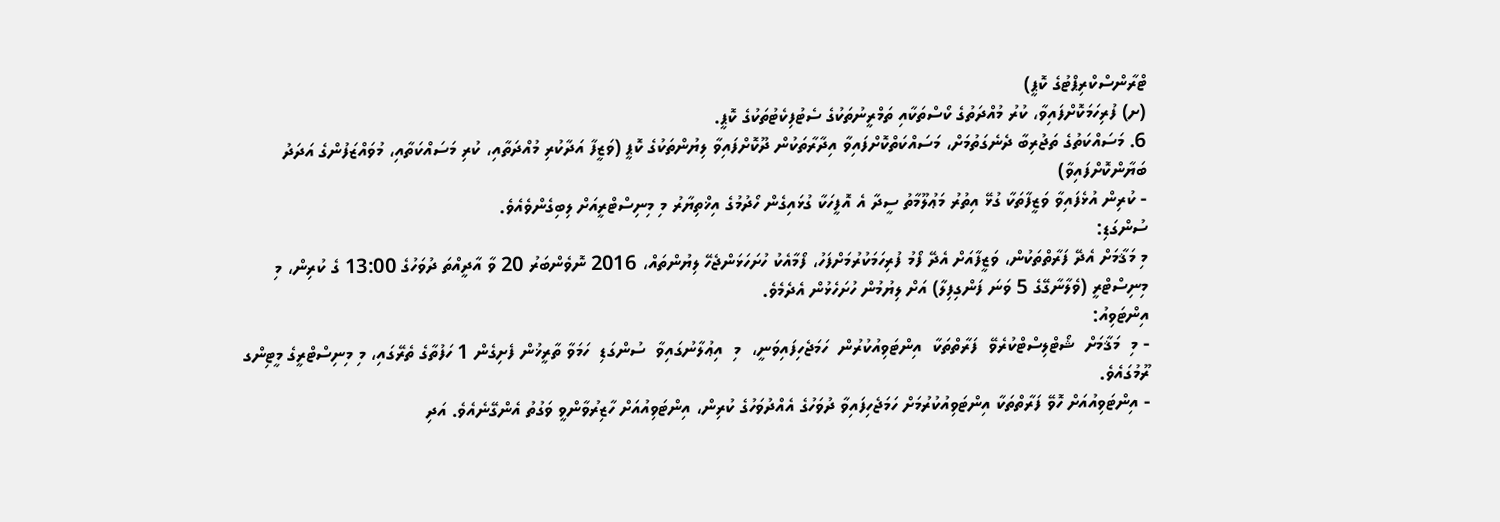ޓްރާންސްކްރިޕްޓުގެ ކޮޕީ)
(ށ) ފުރިހަމަކޮށްފައިވާ، ކުރު މުއްދަތުގެ ކޯސްތަކާއި ތަމްރީނުތަކުގެ ސެޓުފިކެޓުތަކުގެ ކޮޕީ.
6. މަސައްކަތުގެ ތަޖުރިބާ ދެނެގަތުމަށް، މަސައްކަތްކޮށްފައިވާ އިދާރާތަކުން ދޫކޮށްފައިވާ ލިޔުންތަކުގެ ކޮޕީ (ވަޒީފާ އަދާކުރި މުއްދަތާއި، ކުރި މަސައްކަތާއި، މުވައްޒަފުންގެ އަދަދު ބަޔާންކޮށްފައިވާ)
- ކުރިން އުޅެފައިވާ ވަޒީފާތަކާ ގުޅޭ އިތުރު މަޢުލޫމާތު ސީދާ އެ އޮފީހަކާ ގުޅައިގެން ހޯދުމުގެ އިޚްތިޔާރު މި މިނިސްޓްރީއަށް ލިބިގެންވެއެވެ.
ސުންގަޑި:
މި މަޤާމަށް އެދޭ ފަރާތްތަކުން، ވަޒީފާއަށް އެދޭ ފޯމު ފުރިހަމަކުރުމަށްފަހު، ފޯމާއެކު ހުށަހަޅަންޖެހޭ ލިޔުންތައް، 2016 ނޮވެންބަރު 20 ވާ އާދީއްތަ ދުވަހުގެ 13:00 ގެ ކުރިން، މި މިނިސްޓްރީ (ވެލާނާގޭގެ 5 ވަނަ ފަންގިފިލާ) އަށް ލިޔުމުން ހުށަހެޅުން އެދެމެވެ.
އިންޓަވިއު:
- މި  މަޤާމަށް  ޝޯޓްލިސްޓްކުރެވޭ  ފަރާތްތަކާ  އިންޓަވިއުކުރުން  ހަމަޖެހިފައިވަނީ،  މި  އިޢުލާނުގައިވާ  ސުންގަޑި  ހަމަވާ ތާރީޚުން ފެށިގެން 1 ހަފުތާގެ ތެރޭގައި، މި މިނިސްޓްރީގެ މީޓިންގ ރޫމުގައެވެ.
- އިންޓަވިއުއަށް ހޮވޭ ފަރާތްތަކާ އިންޓަވިއުކުރުމަށް ހަމަޖެހިފައިވާ ދުވަހުގެ އެއްދުވަހުގެ ކުރިން، އިންޓަވިއުއަށް ހާޒިރުވާންވީ ވަގުތު އެންގޭނެއެވެ. އަދި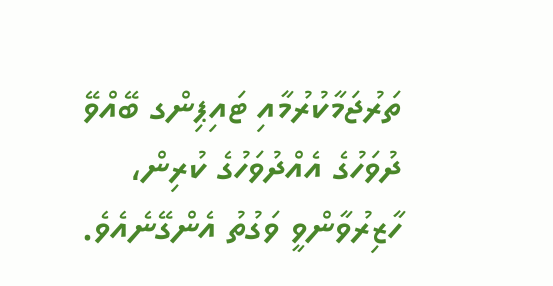ތަރުޖަމާކުރުމާއި ޓައިޕިންގ ބޭއްވޭ ދުވަހުގެ އެއްދުވަހުގެ ކުރިން، ހާޒިރުވާންވީ ވަގުތު އެންގޭނެއެވެ.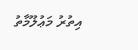އިތުރު މަޢުލޫމާތު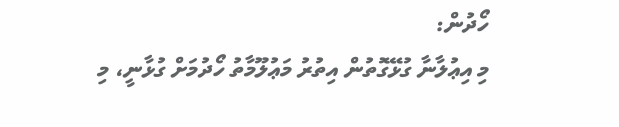ހޯދުން:
މި އިޢުލާނާ ގުޅޭގޮތުން އިތުރު މަޢުލޫމާތު ހޯދުމަށް ގުޅާނީ، މި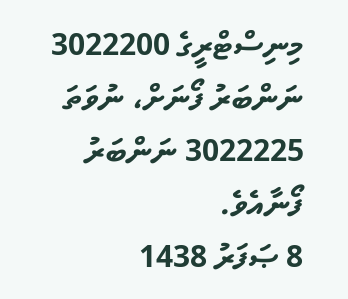މިނިސްޓްރީގެ 3022200 ނަންބަރު ފޯނަށް، ނުވަތަ 3022225 ނަންބަރު ފޯނާއެވެ.
8 ޞަފަރު 1438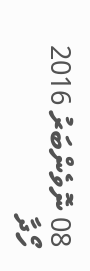08 ނޮވެންބަރު 2016
ހޯދާ